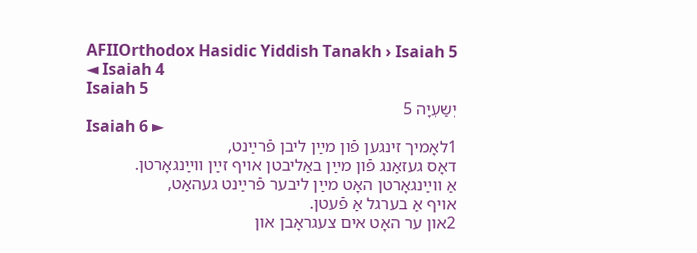AFIIOrthodox Hasidic Yiddish Tanakh › Isaiah 5
◄ Isaiah 4
Isaiah 5
יְשַעְיָה 5
Isaiah 6 ►
1לאָמיך זינגען פֿון מײַן ליבן פֿרײַנט,
דאָס געזאַנג פֿון מײַן באַליבטן אױף זײַן װײַנגאָרטן.
אַ װײַנגאָרטן האָט מײַן ליבער פֿרײַנט געהאַט,
אױף אַ בערגל אַ פֿעטן.
2און ער האָט אים צעגראָבן און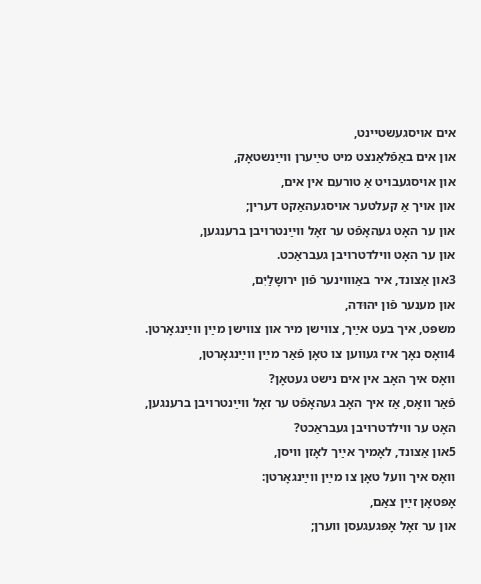אים אױסגעשטײנט,
און אים באַפֿלאַנצט מיט טײַערן װײַנשטאָק,
און אױסגעבױט אַ טורעם אין אים,
און אױך אַ קעלטער אױסגעהאַקט דערין;
און ער האָט געהאָפֿט ער זאָל װײַנטרױבן ברענגען,
און ער האָט װילדטרױבן געבראַכט.
3און אַצונד, איר באַװױנער פֿון ירושָלַיִם,
און מענער פֿון יהוּדה,
משפּט, איך בעט אײַך, צװישן מיר און צװישן מײַן װײַנגאָרטן.
4װאָס נאָך איז געװען צו טאָן פֿאַר מײַן װײַנגאָרטן,
װאָס איך האָב אין אים נישט געטאָן?
פֿאַר װאָס, אַז איך האָב געהאָפֿט ער זאָל װײַנטרױבן ברענגען,
האָט ער װילדטרױבן געבראַכט?
5און אַצונד, לאָמיך אײַך לאָזן װיסן,
װאָס איך װעל טאָן צו מײַן װײַנגאָרטן:
אָפּטאָן זײַן צאַם,
און ער זאָל אָפּגעגעסן װערן;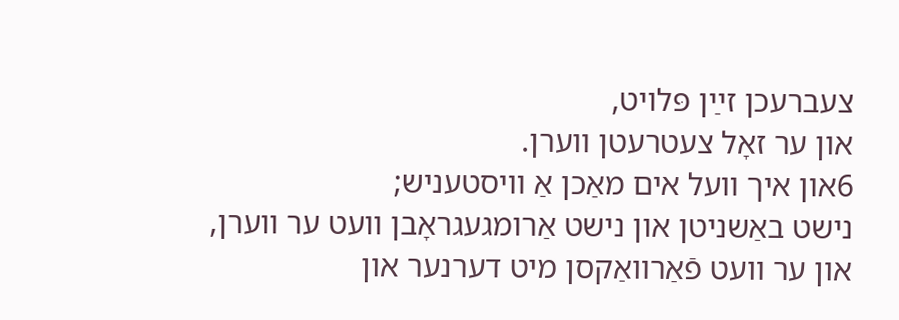צעברעכן זײַן פּלױט,
און ער זאָל צעטרעטן װערן.
6און איך װעל אים מאַכן אַ װיסטעניש;
נישט באַשניטן און נישט אַרומגעגראָבן װעט ער װערן,
און ער װעט פֿאַרװאַקסן מיט דערנער און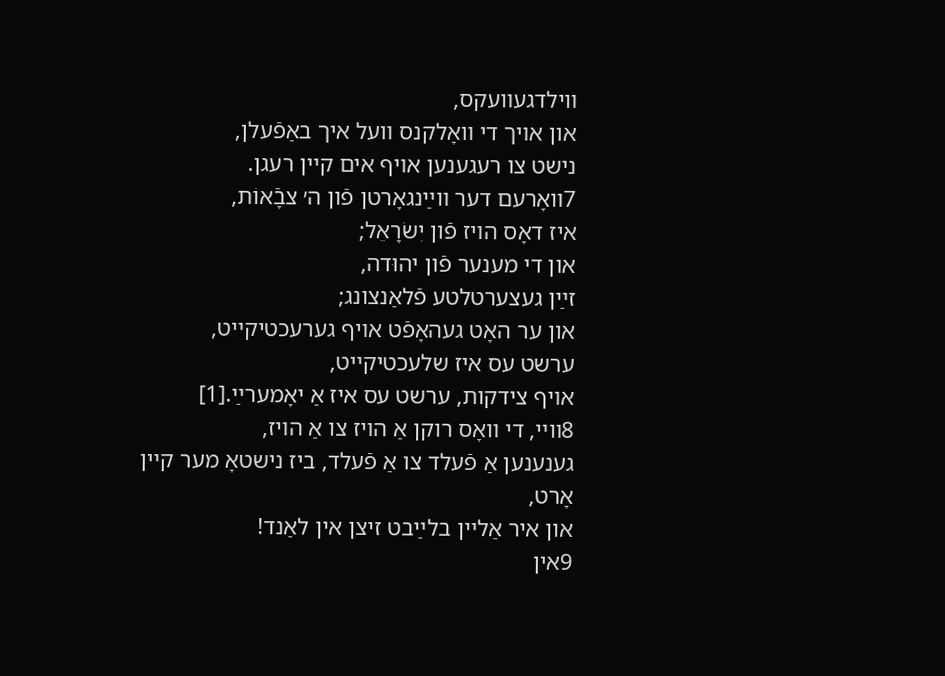װילדגעװעקס,
און אױך די װאָלקנס װעל איך באַפֿעלן,
נישט צו רעגענען אױף אים קײן רעגן.
7װאָרעם דער װײַנגאָרטן פֿון ה׳ צבָֿאוֹת,
איז דאָס הױז פֿון יִשׂרָאֵל;
און די מענער פֿון יהוּדה,
זײַן געצערטלטע פֿלאַנצונג;
און ער האָט געהאָפֿט אױף גערעכטיקײט,
ערשט עס איז שלעכטיקײט,
אױף צידקות, ערשט עס איז אַ יאָמערײַ.[1]
8װײ, די װאָס רוקן אַ הױז צו אַ הױז,
גענענען אַ פֿעלד צו אַ פֿעלד, ביז נישטאָ מער קײן אָרט,
און איר אַלײן בלײַבט זיצן אין לאַנד!
9אין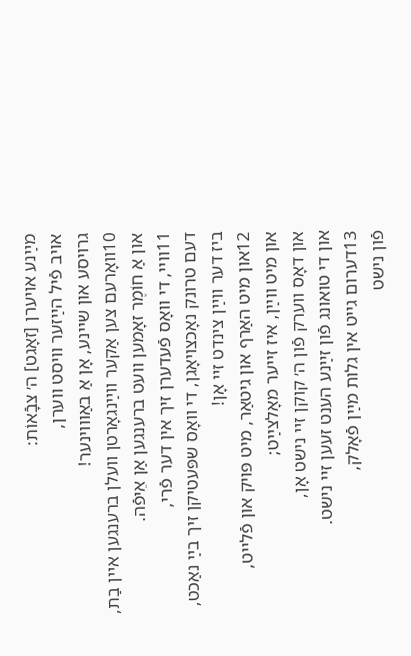מײַנע אױערן [זאָגט] ה׳ צבָֿאוֹת:
אױב פֿיל הײַזער װיסט װערן,
גרױסע און שײנע, אָן אַ באַװױנער!
10װאָרעם צען אַקער װײַנגאָרטן װעלן ברענגען אײן בַת,
און אַ חוֹמֶר זאָמען װעט ברענגען אַן אֵיפֿה.
11װײ, די װאָס פֿעדערן זיך אין דער פֿרי,
דעם טרונק נאָכצױאָגן, די װאָס שפּעטיקן זיך בײַ נאַכט,
ביז דער װײַן צינדט זײ אָן!
12און מיט האַרף און גיטאַר, מיט פּױק און פֿלײט,
און מיט װײַן, איז זײער מאָלצײַט;
און דאָס װערק פֿון ה׳ קוקן זײ נישט אָן,
און די טואונג פֿון זײַנע הענט זעען זײ נישט.
13דערום גײט אין גלות מײַן פֿאָלק,
פֿון נישט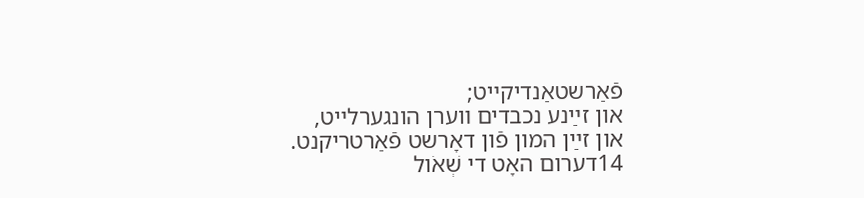פֿאַרשטאַנדיקײט;
און זײַנע נכבדים װערן הונגערלײט,
און זײַן המון פֿון דאָרשט פֿאַרטריקנט.
14דערום האָט די שְׁאֹול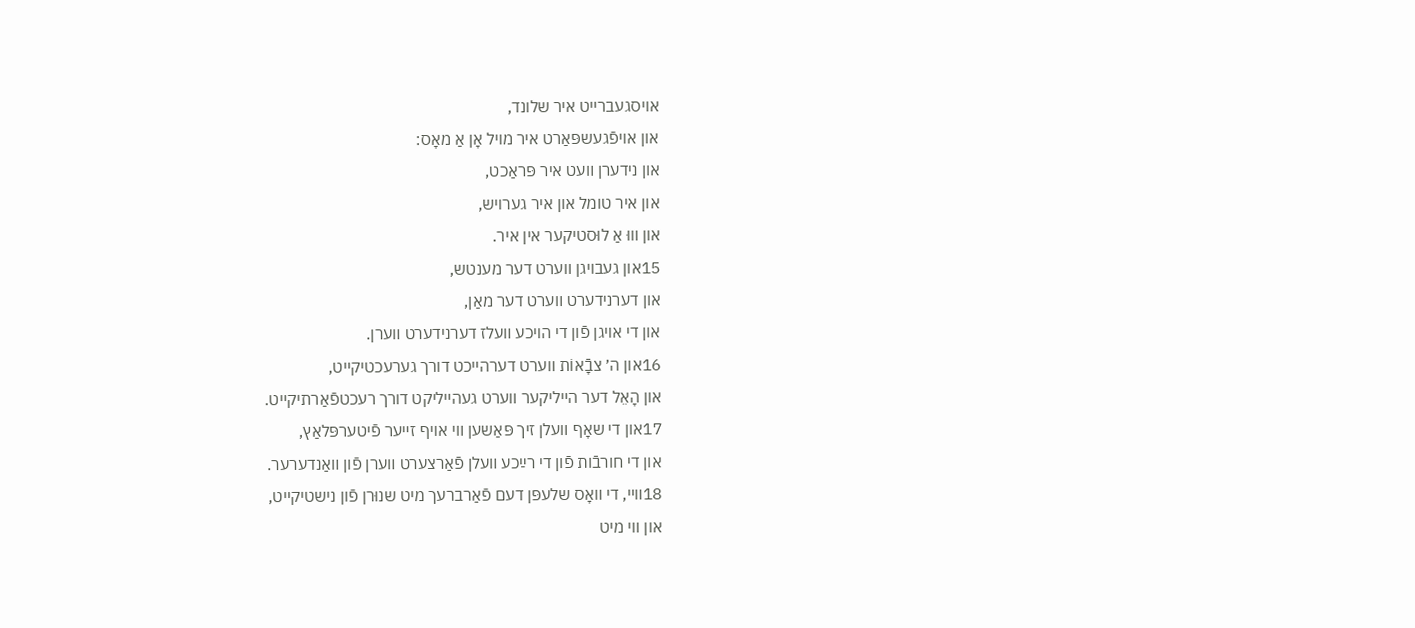אױסגעברײט איר שלונד,
און אױפֿגעשפּאַרט איר מױל אָן אַ מאָס:
און נידערן װעט איר פּראַכט,
און איר טומל און איר גערױש,
און װוּ אַ לוּסטיקער אין איר.
15און געבױגן װערט דער מענטש,
און דערנידערט װערט דער מאַן,
און די אױגן פֿון די הױכע װעלז דערנידערט װערן.
16און ה׳ צבָֿאוֹת װערט דערהײכט דורך גערעכטיקײט,
און הָאֵל דער הײליקער װערט געהײליקט דורך רעכטפֿאַרתיקײט.
17און די שאָף װעלן זיך פּאַשען װי אױף זײער פֿיטערפּלאַץ,
און די חורבֿות פֿון די רײַכע װעלן פֿאַרצערט װערן פֿון װאַנדערער.
18װײ, די װאָס שלעפּן דעם פֿאַרברעך מיט שנוּרן פֿון נישטיקײט,
און װי מיט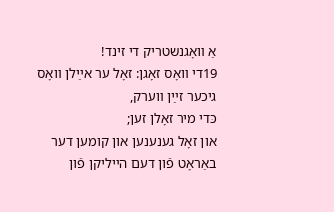אַ װאָגנשטריק די זינד!
19די װאָס זאָגן: זאָל ער אײַלן װאָס גיכער זײַן װערק,
כּדי מיר זאָלן זען;
און זאָל גענענען און קומען דער באַראָט פֿון דעם הײליקן פֿון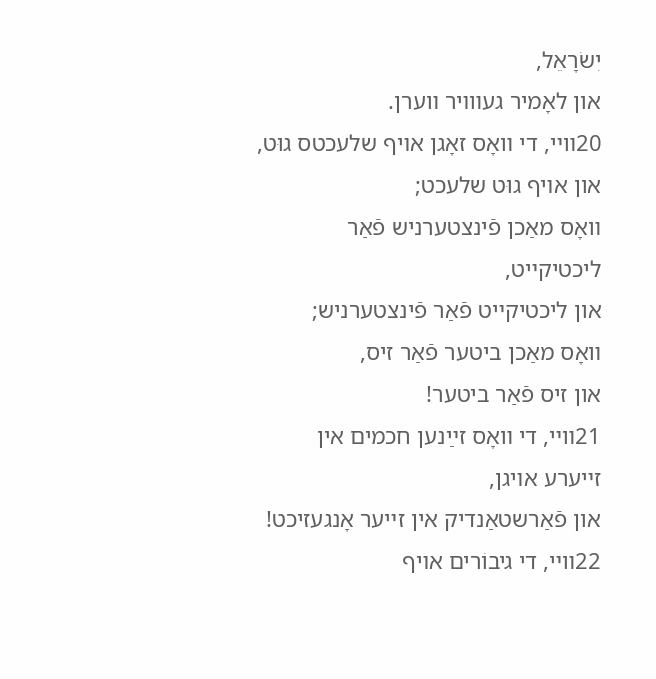יִשׂרָאֵל,
און לאָמיר געװױר װערן.
20װײ, די װאָס זאָגן אױף שלעכטס גוּט,
און אױף גוּט שלעכט;
װאָס מאַכן פֿינצטערניש פֿאַר ליכטיקײט,
און ליכטיקײט פֿאַר פֿינצטערניש;
װאָס מאַכן ביטער פֿאַר זיס,
און זיס פֿאַר ביטער!
21װײ, די װאָס זײַנען חכמים אין זײערע אױגן,
און פֿאַרשטאַנדיק אין זײער אָנגעזיכט!
22װײ, די גיבוֹרים אױף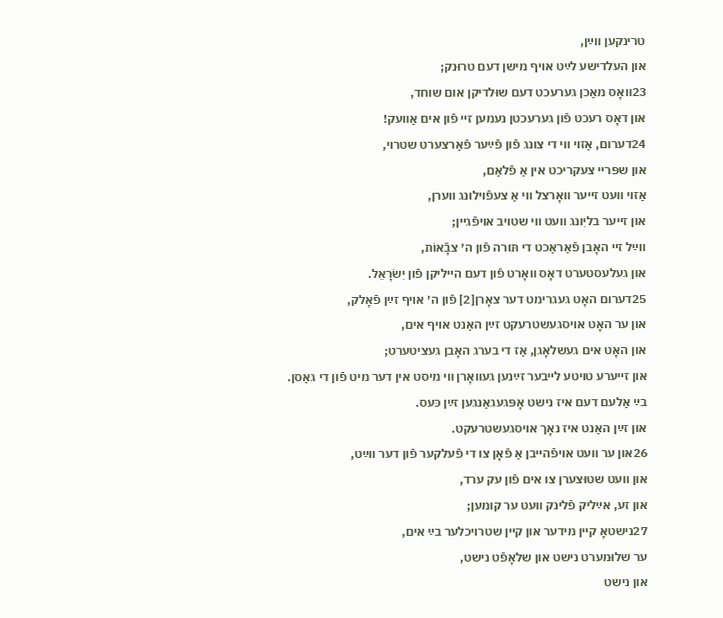טרינקען װײַן,
און העלדישע לײַט אױף מישן דעם טרוּנק;
23װאָס מאַכן גערעכט דעם שוּלדיקן אום שוחד,
און דאָס רעכט פֿון גערעכטן נעמען זײ פֿון אים אַװעק!
24דערום, אַזױ װי די צונג פֿון פֿײַער פֿאַרצערט שטרױ,
און שפּרײ צעקריכט אין אַ פֿלאַם,
אַזױ װעט זײער װאָרצל װי אַ צעפֿױלונג װערן,
און זײער בליִונג װעט װי שטױב אױפֿגײן;
װײַל זײ האָבן פֿאַראַכט די תּורה פֿון ה׳ צבָֿאוֹת,
און געלעסטערט דאָס װאָרט פֿון דעם הײליקן פֿון יִשׂרָאֵל.
25דערום האָט געגרימט דער צאָרן[2] פֿון ה׳ אױף זײַן פֿאָלק,
און ער האָט אױסגעשטרעקט זײַן האַנט אױף אים,
און האָט אים געשלאָגן, אַז די בערג האָבן געציטערט;
און זײערע טױטע לײבער זײַנען געװאָרן װי מיסט אין דער מיט פֿון די גאַסן.
בײַ אַלעם דעם איז נישט אָפּגעגאַנגען זײַן כּעס.
און זײַן האַנט איז נאָך אױסגעשטרעקט.
26און ער װעט אױפֿהײבן אַ פֿאָן צו די פֿעלקער פֿון דער װײַט,
און װעט שטוּצערן צו אים פֿון עק ערד,
און זע, אײַליק פֿלינק װעט ער קומען;
27נישטאָ קײן מידער און קײן שטרױכלער בײַ אים,
ער שלוּמערט נישט און שלאָפֿט נישט,
און נישט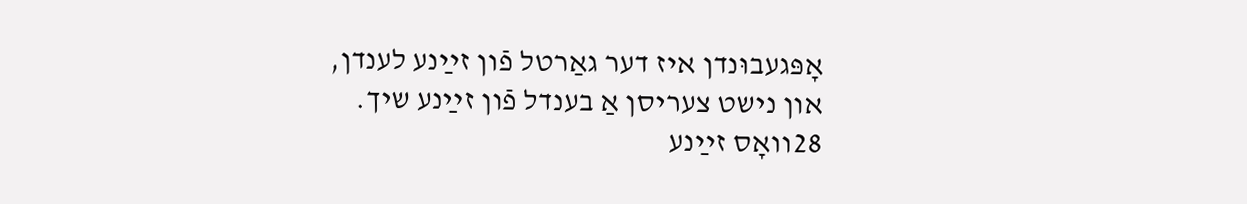אָפּגעבוּנדן איז דער גאַרטל פֿון זײַנע לענדן,
און נישט צעריסן אַ בענדל פֿון זײַנע שיך.
28װאָס זײַנע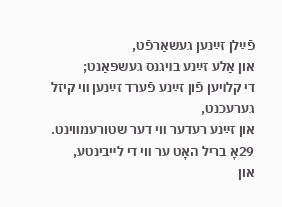פֿײַלן זײַנען געשאַרפֿט,
און אַלע זײַנע בױגנס געשפּאַנט;
די קלױען פֿון זײַנע פֿערד זײַנען װי קיזל גערעכנט,
און זײַנע רעדער װי דער שטורעמװינט.
29אָ בריל האָט ער װי די לײבינטע,
און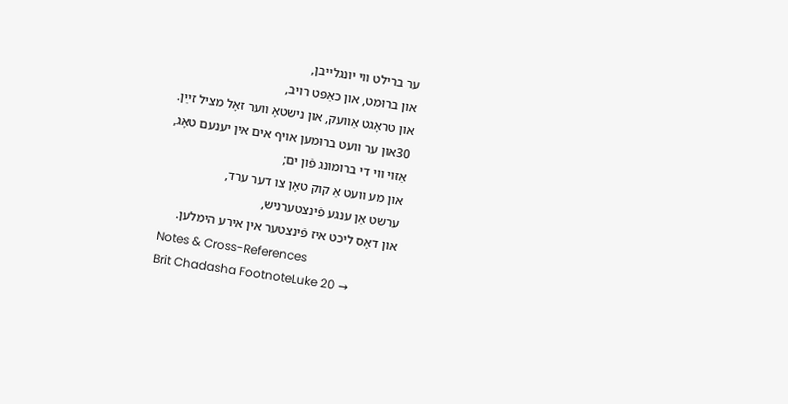ער ברילט װי יונגלײבן,
און ברוּמט, און כאַפּט רױב,
און טראָגט אַװעק, און נישטאָ װער זאָל מציל זײַן.
30און ער װעט ברוּמען אױף אים אין יענעם טאָג,
אַזױ װי די ברומונג פֿון ים;
און מע װעט אַ קוק טאָן צו דער ערד,
ערשט אַן ענגע פֿינצטערניש,
און דאָס ליכט איז פֿינצטער אין אירע הימלען.
Notes & Cross-References
Brit Chadasha FootnoteLuke 20 →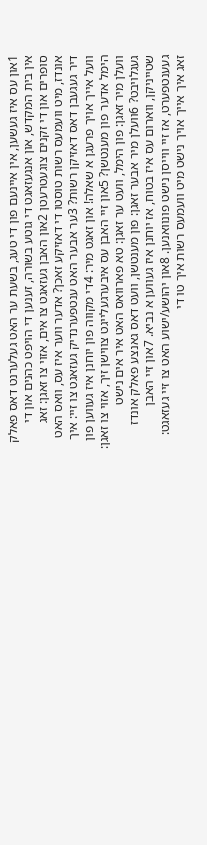1און עס איז געשען, אין איינעם פון די טעג, בשעת ער האט געלערנט דאס פאלק אין בית המקדש, און אנגעזאגט די גוטע בשורה, זענען די הויפט כהנים און די סופרים און די זקנים צוגעטרעטן 2און האבן געזאגט צו אים, אזוי צו זאגן: זאג אונדז, מיט וועמעס רשות טוסטו די דאזיקע זאכן? אדער ווער איז עס, וואס האט דיר געגעבן דאס דאזיקן רשות? 3ער אבער האט ענטפערנדיק געזאגט צו זיי: איך וועל אייך אויך פרעגן א שאלה! און זאגט מיר: 4די מקווה פון יוחנן איז געווען פון הימל אדער פון מענטשן? 5און זיי האבן עס איבערגעלייגט צווישן זיך, אזוי צו זאגן: וועלן מיר זאגן: פון הימל, וועט ער זאגן: טא פארוואס האט איר אים נישט געגלויבט? 6וועלן מיר אבער זאגן: פון מענטשן, וועט דאס גאנצע פאלק אונדז שטייניקן, ווארום עס איז בטוח, אז יוחנן איז געווען א נביא. 7און זיי האבן געענטפערט, אז זיי ווייסן נישט פונוואנען. 8און יהושע/ישוע האט צו זיי געזאגט: זאג איך אייך אויך נישט מיט וועמעס רשות איך טו די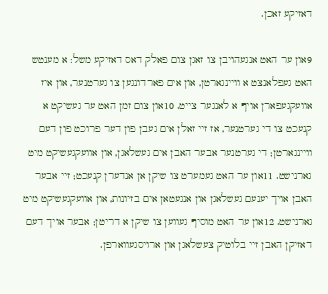דאזיקע זאכן.

9און ער האט אנגעהויבן צו זאגן צום פאלק דאס דאזיקע משל: א מענטש האט געפלאנצט א וויינגארטן, און אים פארדונגען צו גערטנער, און איז אוועקגעפארן אויף א לאנגער צייט. 10און צום זמן האט ער געשיקט א קנעכט צו די גערטנער, אז זיי זאלן אים געבן פון דער פרוכט פון דעם וויינגארטן; די גערטנער אבער האבן אים געשלאגן, און אוועקגעשיקט מיט גארנישט. 11און ער האט געמערט צו שיקן אן אנדערן קנעכט; זיי אבער האבן אויך יענעם געשלאגן און אנגעטאן אים בזיונות, און אוועקגעשיקט מיט גארנישט. 12און ער האט מוסיף געווען צו שיקן א דריטן; אבער אויך דעם דאזיקן האבן זיי בלוטיק צעשלאגן און ארויסגעווארפן.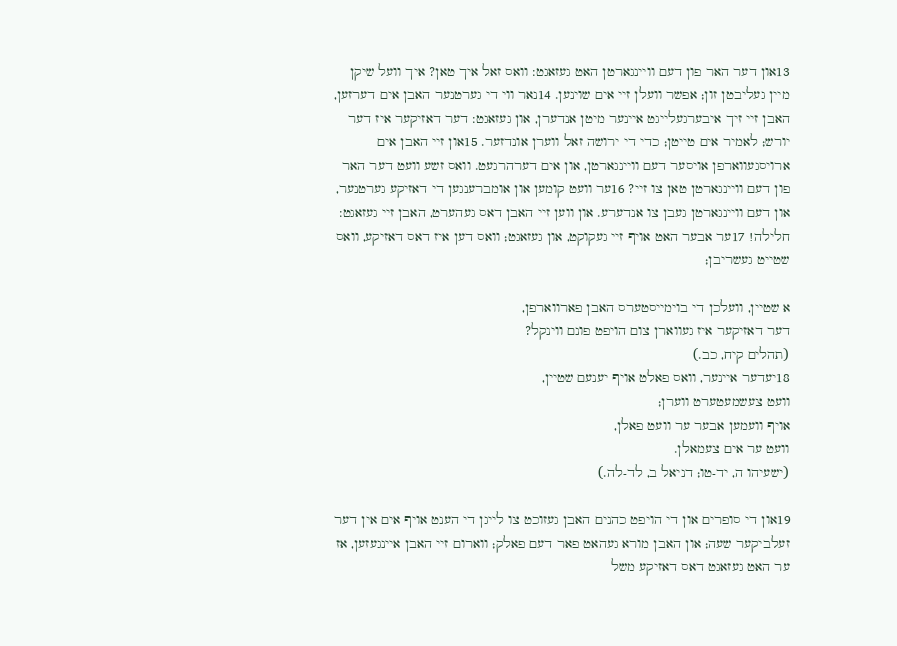13און דער האר פון דעם וויינגארטן האט געזאגט: וואס זאל איך טאן? איך וועל שיקן מיין געליבטן זון; אפשר וועלן זיי אים שוינען. 14נאר ווי די גערטנער האבן אים דערזען, האבן זיי זיך איבערגעלייגט איינער מיטן אנדערן, און געזאגט: דער דאזיקער איז דער יורש; לאמיר אים טייטן; כדי די ירושה זאל ווערן אונדזער. 15און זיי האבן אים ארויסגעווארפן אויסער דעם וויינגארטן, און אים דערהרגעט. וואס זשע וועט דער האר פון דעם וויינגארטן טאן צו זיי? 16ער וועט קומען און אומברענגען די דאזיקע גערטנער, און דעם וויינגארטן געבן צו אנדערע. און ווען זיי האבן דאס געהערט, האבן זיי געזאגט: חלילה! 17ער אבער האט אויף זיי געקוקט, און געזאגט; וואס דען איז דאס דאזיקע, וואס שטייט געשריבן;

א שטיין, וועלכן די בוימייסטערס האבן פארווארפן,
דער דאזיקער איז געווארן צום הויפט פונם ווינקל?
(תהלים קיח, כב.)
18יעדער איינער, וואס פאלט אויף יענעם שטיין,
וועט צעשמעטערט ווערן;
אויף וועמען אבער ער וועט פאלן,
וועט ער אים צעמאלן.
(ישעיהו ה, יד-טו; דניאל ב, לד-לה.)

19און די סופרים און די הויפט כהנים האבן געזוכט צו לייגן די הענט אויף אים אין דער זעלביקער שעה; און האבן מורא געהאט פאר דעם פאלק; ווארום זיי האבן איינגעזען, אז ער האט געזאגט דאס דאזיקע משל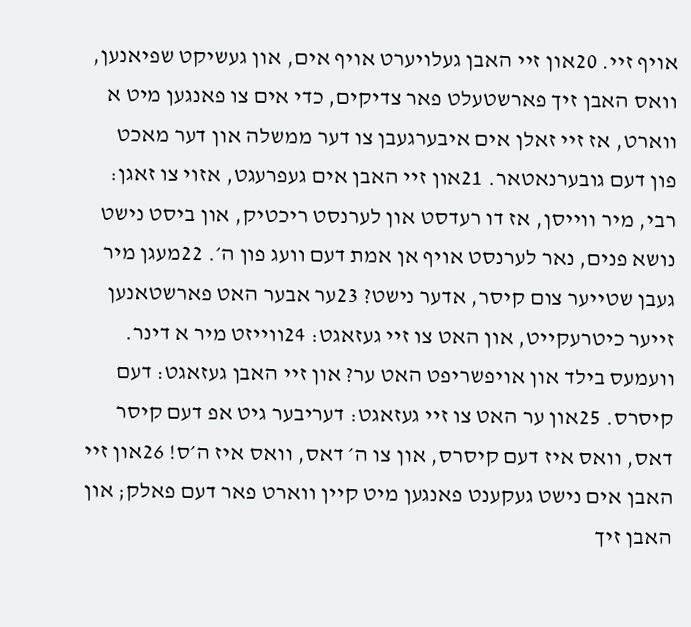אויף זיי. 20און זיי האבן געלויערט אויף אים, און געשיקט שפיאנען, וואס האבן זיך פארשטעלט פאר צדיקים, כדי אים צו פאנגען מיט א ווארט, אז זיי זאלן אים איבערגעבן צו דער ממשלה און דער מאכט פון דעם גובערנאטאר. 21און זיי האבן אים געפרעגט, אזוי צו זאגן: רבי, מיר ווייסן, אז דו רעדסט און לערנסט ריכטיק, און ביסט נישט נושא פנים, נאר לערנסט אויף אן אמת דעם וועג פון ה׳. 22מעגן מיר געבן שטייער צום קיסר, אדער נישט? 23ער אבער האט פארשטאנען זייער כיטרעקייט, און האט צו זיי געזאגט: 24ווייזט מיר א דינר. וועמעס בילד און אויפשריפט האט ער? און זיי האבן געזאגט: דעם קיסרס. 25און ער האט צו זיי געזאגט: דעריבער גיט אפ דעם קיסר דאס, וואס איז דעם קיסרס, און צו ה׳ דאס, וואס איז ה׳ס! 26און זיי האבן אים נישט געקענט פאנגען מיט קיין ווארט פאר דעם פאלק; און האבן זיך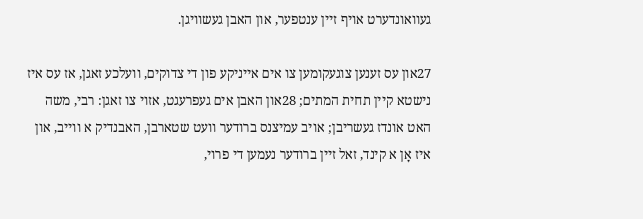געוואונדערט אויף זיין ענטפער, און האבן געשוויגן.

27און עס זענען צוגעקומען צו אים אייניקע פון די צדוקים, וועלכע זאגן, אז עס איז נישטא קיין תחית המתים; 28און האבן אים געפרעגט, אזוי צו זאגן: רבי, משה האט אונדז געשריבן; אויב עמיצנס ברודער וועט שטארבן, האבנדיק א ווייב, און איז אָן א קינד, זאל זיין ברודער נעמען די פרוי,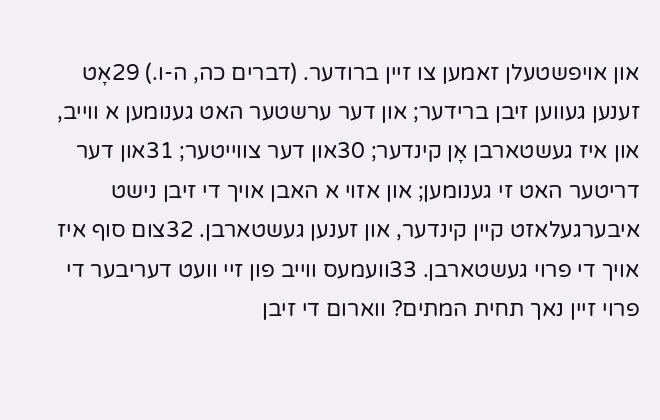און אויפשטעלן זאמען צו זיין ברודער. (דברים כה, ה-ו.) 29אָט זענען געווען זיבן ברידער; און דער ערשטער האט גענומען א ווייב, און איז געשטארבן אָן קינדער; 30און דער צווייטער; 31און דער דריטער האט זי גענומען; און אזוי א האבן אויך די זיבן נישט איבערגעלאזט קיין קינדער, און זענען געשטארבן. 32צום סוף איז אויך די פרוי געשטארבן. 33וועמעס ווייב פון זיי וועט דעריבער די פרוי זיין נאך תחית המתים? ווארום די זיבן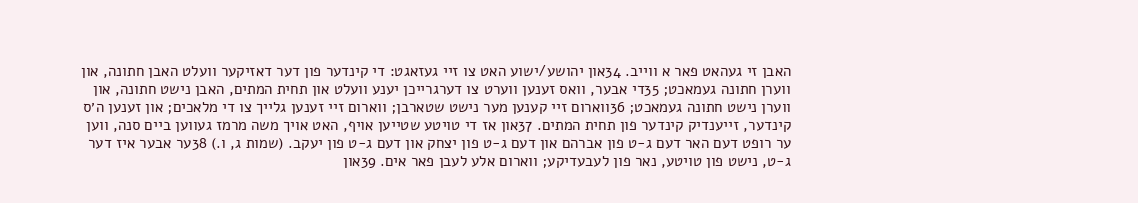האבן זי געהאט פאר א ווייב. 34און יהושע/ישוע האט צו זיי געזאגט: די קינדער פון דער דאזיקער וועלט האבן חתונה, און ווערן חתונה געמאכט; 35די אבער, וואס זענען ווערט צו דערגרייכן יענע וועלט און תחית המתים, האבן נישט חתונה, און ווערן נישט חתונה געמאכט; 36ווארום זיי קענען מער נישט שטארבן; ווארום זיי זענען גלייך צו די מלאכים; און זענען ה׳ס קינדער, זייענדיק קינדער פון תחית המתים. 37און אז די טויטע שטייען אויף, האט אויך משה מרמז געווען ביים סנה, ווען ער רופט דעם האר דעם ג‑ט פון אברהם און דעם ג‑ט פון יצחק און דעם ג‑ט פון יעקב. (שמות ג, ו.) 38ער אבער איז דער ג‑ט, נישט פון טויטע, נאר פון לעבעדיקע; ווארום אלע לעבן פאר אים. 39און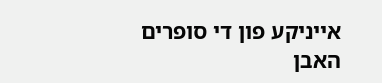אייניקע פון די סופרים האבן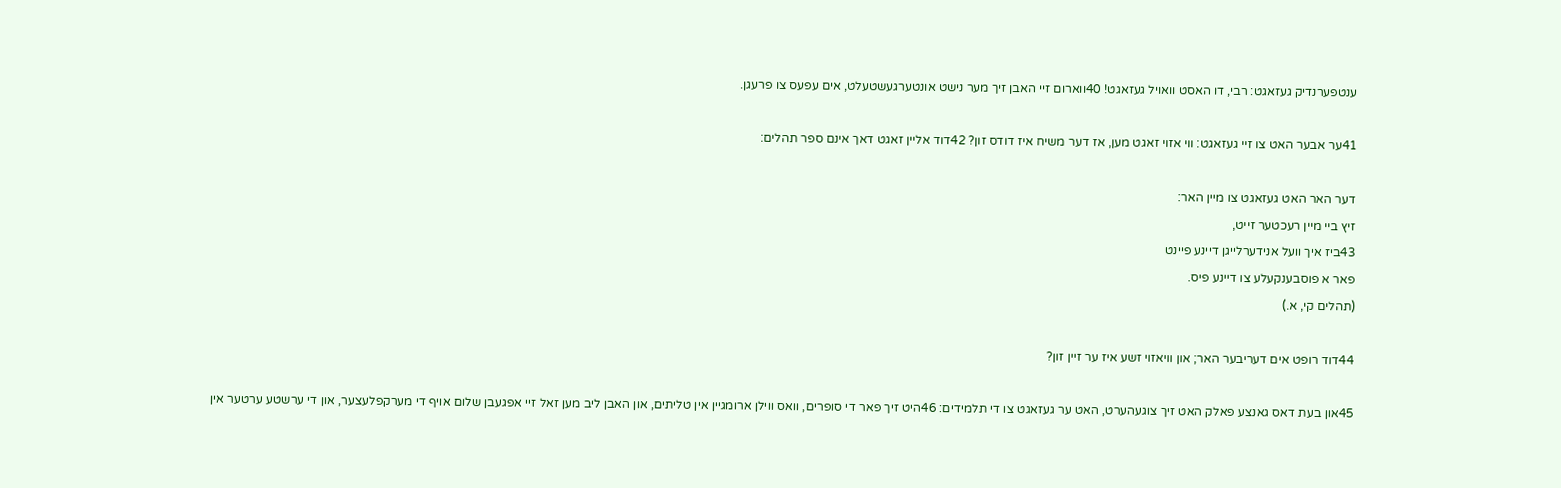ענטפערנדיק געזאגט: רבי, דו האסט וואויל געזאגט! 40ווארום זיי האבן זיך מער נישט אונטערגעשטעלט, אים עפעס צו פרעגן.

41ער אבער האט צו זיי געזאגט: ווי אזוי זאגט מען, אז דער משיח איז דודס זון? 42דוד אליין זאגט דאך אינם ספר תהלים:

דער האר האט געזאגט צו מיין האר:
זיץ ביי מיין רעכטער זייט,
43ביז איך וועל אנידערלייגן דיינע פיינט
פאר א פוסבענקעלע צו דיינע פיס.
(תהלים קי, א.)

44דוד רופט אים דעריבער האר; און וויאזוי זשע איז ער זיין זון?

45און בעת דאס גאנצע פאלק האט זיך צוגעהערט, האט ער געזאגט צו די תלמידים: 46היט זיך פאר די סופרים, וואס ווילן ארומגיין אין טליתים, און האבן ליב מען זאל זיי אפגעבן שלום אויף די מערקפלעצער, און די ערשטע ערטער אין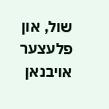שול, און פלעצער אויבנאן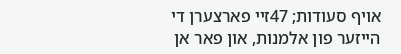אויף סעודות; 47זיי פארצערן די הייזער פון אלמנות, און פאר אן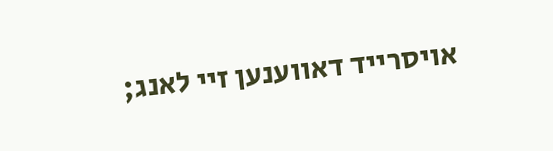אויסרייד דאווענען זיי לאנג;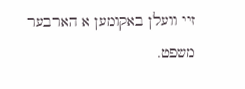זיי וועלן באקומען א הארבער משפט.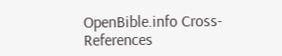OpenBible.info Cross-References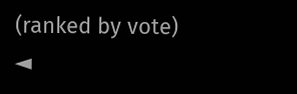(ranked by vote)
◄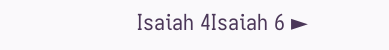Isaiah 4Isaiah 6 ►